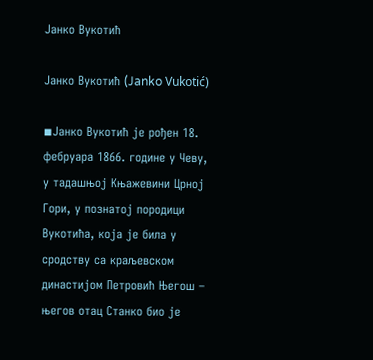Јанко Вукотић

Јанко Вукотић (Janko Vukotić)

◾Јанко Вукотић је рођен 18. фебруара 1866. године у Чеву, у тадашњој Књажевини Црној Гори, у познатој породици Вукотића, која је била у сродству са краљевском династијом Петровић Његош – његов отац Станко био је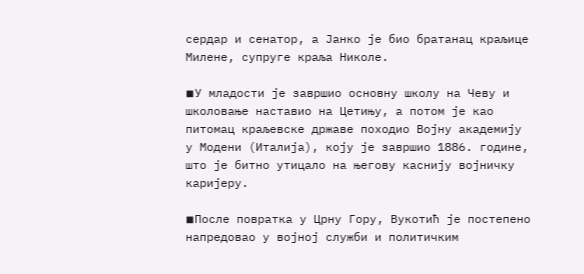сердар и сенатор, а Јанко је био братанац краљице Милене, супруге краља Николе.

◾У младости је завршио основну школу на Чеву и школовање наставио на Цетињу, а потом је као питомац краљевске државе походио Војну академију у Модени (Италија), коју је завршио 1886. године, што је битно утицало на његову каснију војничку каријеру.

◾После повратка у Црну Гору, Вукотић је постепено напредовао у војној служби и политичким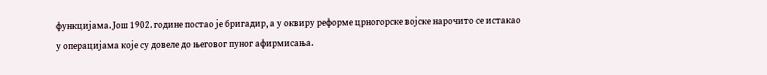функцијама. Још 1902. године постао је бригадир, а у оквиру реформе црногорске војске нарочито се истакао у операцијама које су довеле до његовог пуног афирмисања.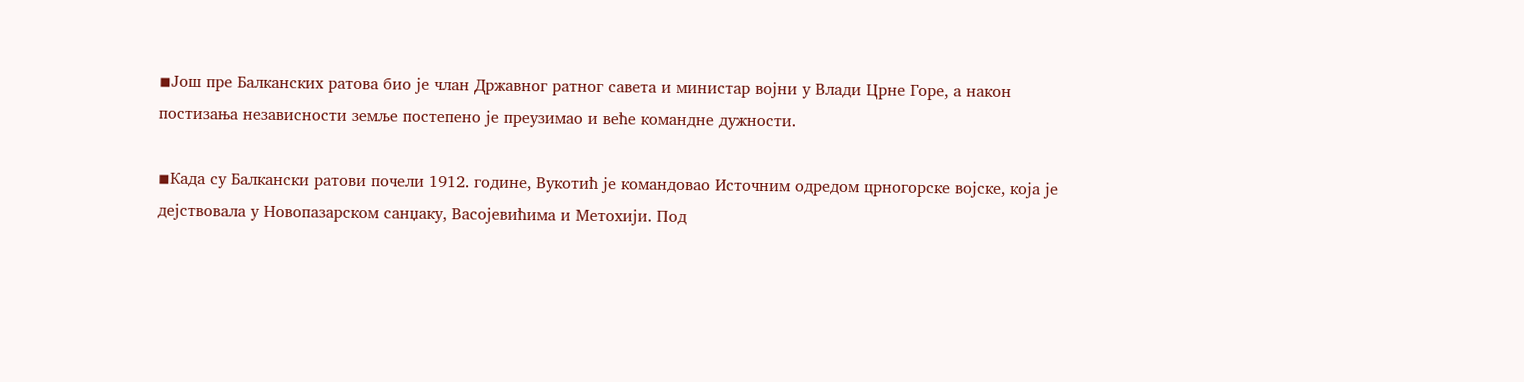◾Још пре Балканских ратова био је члан Државног ратног савета и министар војни у Влади Црне Горе, а након постизања независности земље постепено је преузимао и веће командне дужности.

◾Када су Балкански ратови почели 1912. године, Вукотић је командовао Источним одредом црногорске војске, која је дејствовала у Новопазарском санџаку, Вaсоjeвићима и Метохији. Под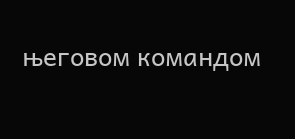његовом командом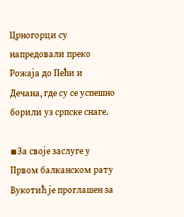Црногорци су напредовали преко Рожаја до Пећи и Дечана, где су се успешно борили уз српске снаге.

◾За своје заслуге у Првом балканском рату Вукотић је проглашен за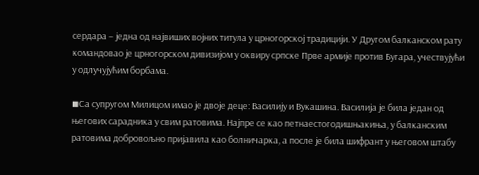сердара – једна од највиших војних титула у црногорској традицији. У Другом балканском рату командовао је црногорском дивизијом у оквиру српске Прве армије против Бугара, учествујући у одлучујућим борбама.

◾Са супругом Милицом имао је двоје деце: Василију и Вукашина. Василија је била један од његових сарадника у свим ратовима. Најпре се као петнаестогодишњакиња, у балканским ратовима добровољно пријавила као болничарка, а после је била шифрант у његовом штабу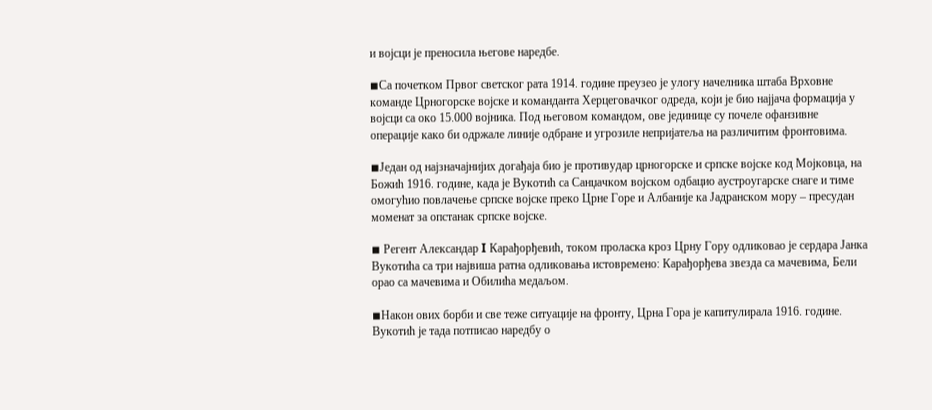и војсци је преносила његове наредбе.

◾Са почетком Првог светског рата 1914. године преузео је улогу начелника штаба Врховне команде Црногорске војске и команданта Херцеговачког одреда, који је био најјача формација у војсци са око 15.000 војника. Под његовом командом, ове јединице су почеле офанзивне операције како би одржале линије одбране и угрозиле непријатеља на различитим фронтовима.

◾Један од најзначајнијих догађаја био је противудар црногорске и српске војске код Мојковца, на Божић 1916. године, када је Вукотић са Санџачком војском одбацио аустроугарске снаге и тиме омогућио повлачење српске војске преко Црне Горе и Албаније ка Јадранском мору – пресудан моменат за опстанак српске војске.

◾ Регент Александар I Карађорђевић, током проласка кроз Црну Гору одликовао је сердара Јанка Вукотића са три највиша ратна одликовања истовремено: Карађорђева звезда са мачевима, Бели орао са мачевима и Обилића медаљом.

◾Након ових борби и све теже ситуације на фронту, Црна Гора је капитулирала 1916. године. Вукотић је тада потписао наредбу о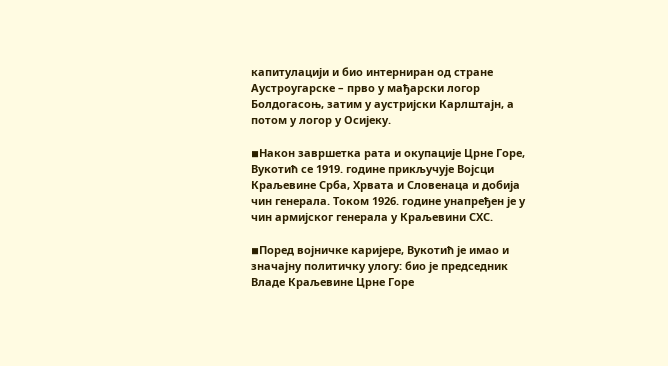капитулацији и био интерниран од стране Аустроугарске – прво у мађарски логор Болдогасоњ, затим у аустријски Карлштајн, а потом у логор у Осијеку.

◾Након завршетка рата и окупације Црне Горе, Вукотић се 1919. године прикључује Војсци Краљевине Срба, Хрвата и Словенаца и добија чин генерала. Током 1926. године унапређен је у чин армијског генерала у Краљевини СХС.

◾Поред војничке каријере, Вукотић је имао и значајну политичку улогу: био је председник Владе Краљевине Црне Горе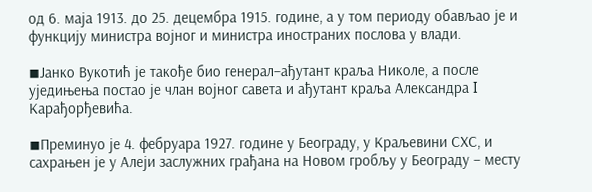од 6. маја 1913. до 25. децембра 1915. године, а у том периоду обављао је и функцију министра војног и министра иностраних послова у влади.

◾Јанко Вукотић је такође био генерал–ађутант краља Николе, а после уједињења постао је члан војног савета и ађутант краља Александра I Карађорђевића.

◾Преминуо је 4. фебруара 1927. године у Београду, у Краљевини СХС, и сахрањен је у Алеји заслужних грађана на Новом гробљу у Београду – месту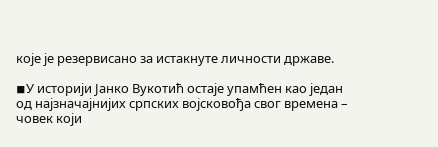које је резервисано за истакнуте личности државе.

◾У историји Јанко Вукотић остаје упамћен као један од најзначајнијих српских војсковођа свог времена – човек који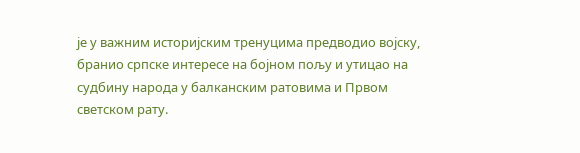је у важним историјским тренуцима предводио војску, бранио српске интересе на бојном пољу и утицао на судбину народа у балканским ратовима и Првом светском рату.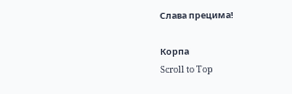Слава прецима!

Корпа
Scroll to Top